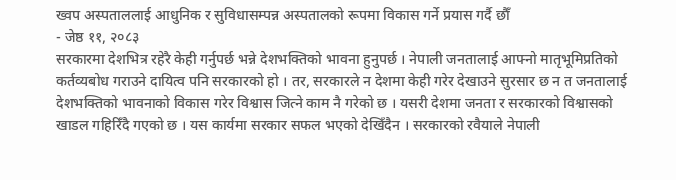ख्वप अस्पताललाई आधुनिक र सुविधासम्पन्न अस्पतालको रूपमा विकास गर्ने प्रयास गर्दै छौँ
- जेष्ठ ११, २०८३
सरकारमा देशभित्र रहेरै केही गर्नुपर्छ भन्ने देशभक्तिको भावना हुनुपर्छ । नेपाली जनतालाई आफ्नो मातृभूमिप्रतिको कर्तव्यबोध गराउने दायित्व पनि सरकारको हो । तर, सरकारले न देशमा केही गरेर देखाउने सुरसार छ न त जनतालाई देशभक्तिको भावनाको विकास गरेर विश्वास जित्ने काम नै गरेको छ । यसरी देशमा जनता र सरकारको विश्वासको खाडल गहिरिँदै गएको छ । यस कार्यमा सरकार सफल भएको देखिँदैन । सरकारको रवैयाले नेपाली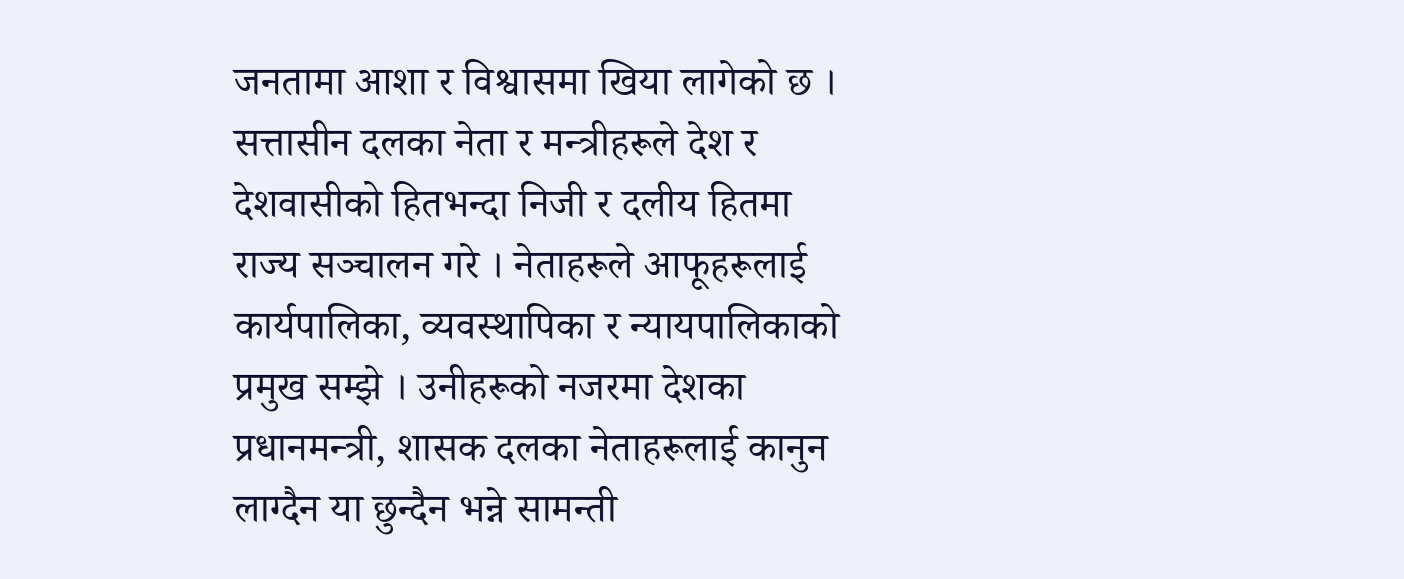जनतामा आशा र विश्वासमा खिया लागेको छ । सत्तासीन दलका नेता र मन्त्रीहरूले देश र देशवासीको हितभन्दा निजी र दलीय हितमा राज्य सञ्चालन गरे । नेताहरूले आफूहरूलाई कार्यपालिका, व्यवस्थापिका र न्यायपालिकाको प्रमुख सम्झे । उनीहरूको नजरमा देशका प्रधानमन्त्री, शासक दलका नेताहरूलाई कानुन लाग्दैन या छुन्दैन भन्ने सामन्ती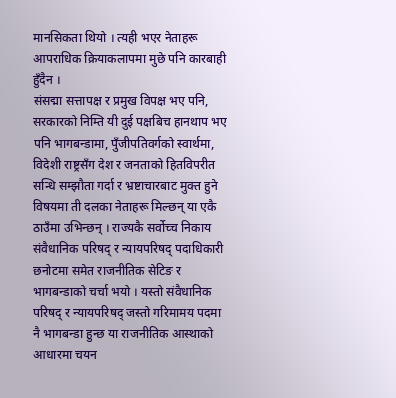मानसिकता थियो । त्यही भएर नेताहरू आपराधिक क्रियाकलापमा मुछे पनि कारबाही हुँदैन ।
संसद्मा सत्तापक्ष र प्रमुख विपक्ष भए पनि, सरकारको निम्ति यी दुई पक्षबिच हानथाप भए पनि भागबन्डामा, पुँजीपतिवर्गको स्वार्थमा, विदेशी राष्ट्रसँग देश र जनताको हितविपरीत सन्धि सम्झौता गर्दा र भ्रष्टाचारबाट मुक्त हुने विषयमा ती दलका नेताहरू मिल्छन् या एकै ठाउँमा उभिन्छन् । राज्यकै सर्वोच्च निकाय संवैधानिक परिषद् र न्यायपरिषद् पदाधिकारी छनोटमा समेत राजनीतिक सेटिङ र भागबन्डाको चर्चा भयो । यस्तो संवैधानिक परिषद् र न्यायपरिषद् जस्तो गरिमामय पदमा नै भागबन्डा हुन्छ या राजनीतिक आस्थाको आधारमा चयन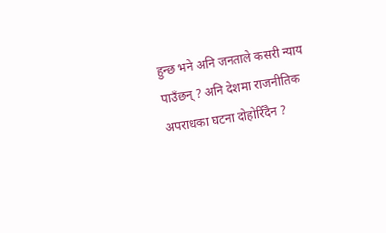हुन्छ भने अनि जनताले कसरी न्याय पाउँछन् ? अनि देशमा राजनीतिक अपराधका घटना दोहोरिँदैन ?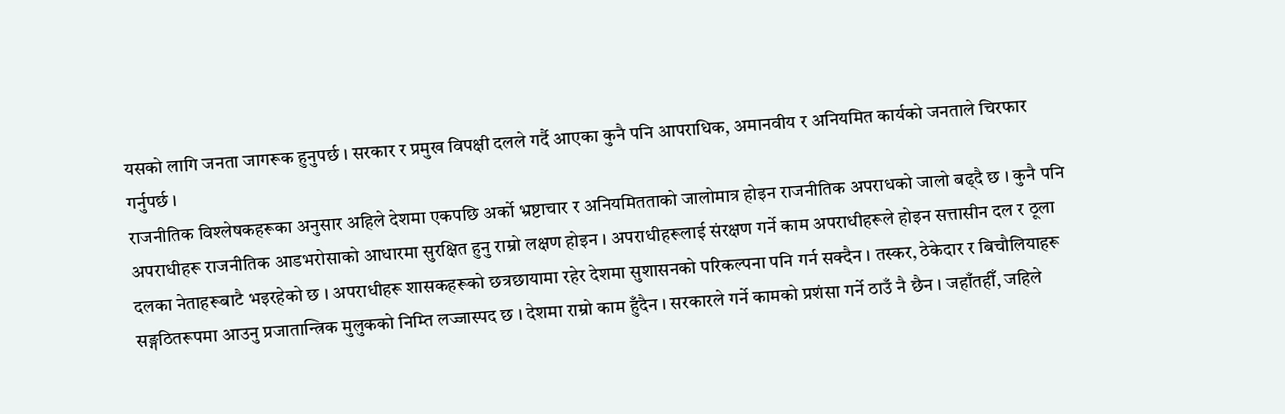यसको लागि जनता जागरूक हुनुपर्छ । सरकार र प्रमुख विपक्षी दलले गर्दै आएका कुनै पनि आपराधिक, अमानवीय र अनियमित कार्यको जनताले चिरफार गर्नुपर्छ ।
राजनीतिक विश्लेषकहरूका अनुसार अहिले देशमा एकपछि अर्को भ्रष्टाचार र अनियमितताको जालोमात्र होइन राजनीतिक अपराधको जालो बढ्दै छ । कुनै पनि अपराधीहरू राजनीतिक आडभरोसाको आधारमा सुरक्षित हुनु राम्रो लक्षण होइन । अपराधीहरूलाई संरक्षण गर्ने काम अपराधीहरूले होइन सत्तासीन दल र ठूला दलका नेताहरूबाटै भइरहेको छ । अपराधीहरू शासकहरूको छत्रछायामा रहेर देशमा सुशासनको परिकल्पना पनि गर्न सक्दैन । तस्कर, ठेकेदार र बिचौलियाहरू सङ्गठितरूपमा आउनु प्रजातान्त्रिक मुलुकको निम्ति लज्जास्पद छ । देशमा राम्रो काम हुँदैन । सरकारले गर्ने कामको प्रशंसा गर्ने ठाउँ नै छैन । जहाँतहीँ, जहिले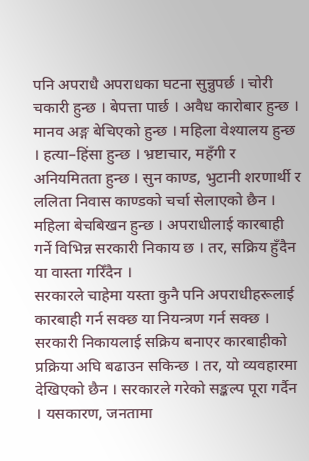पनि अपराधै अपराधका घटना सुन्नुपर्छ । चोरी चकारी हुन्छ । बेपत्ता पार्छ । अवैध कारोबार हुन्छ । मानव अङ्ग बेचिएको हुन्छ । महिला वेश्यालय हुन्छ । हत्या–हिंसा हुन्छ । भ्रष्टाचार, महँगी र अनियमितता हुन्छ । सुन काण्ड, भुटानी शरणार्थी र ललिता निवास काण्डको चर्चा सेलाएको छैन । महिला बेचबिखन हुन्छ । अपराधीलाई कारबाही गर्ने विभिन्न सरकारी निकाय छ । तर, सक्रिय हुँदैन या वास्ता गरिँदैन ।
सरकारले चाहेमा यस्ता कुनै पनि अपराधीहरूलाई कारबाही गर्न सक्छ या नियन्त्रण गर्न सक्छ । सरकारी निकायलाई सक्रिय बनाएर कारबाहीको प्रक्रिया अघि बढाउन सकिन्छ । तर, यो व्यवहारमा देखिएको छैन । सरकारले गरेको सङ्कल्प पूरा गर्दैन । यसकारण, जनतामा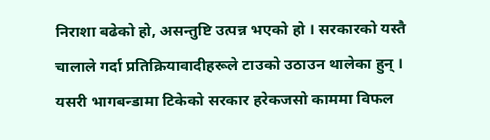निराशा बढेको हो, असन्तुष्टि उत्पन्न भएको हो । सरकारको यस्तै चालाले गर्दा प्रतिक्रियावादीहरूले टाउको उठाउन थालेका हुन् । यसरी भागबन्डामा टिकेको सरकार हरेकजसो काममा विफल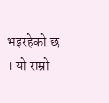भइरहेको छ । यो राम्रो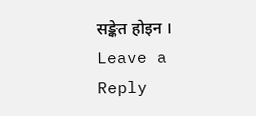सङ्केत होइन ।
Leave a Reply